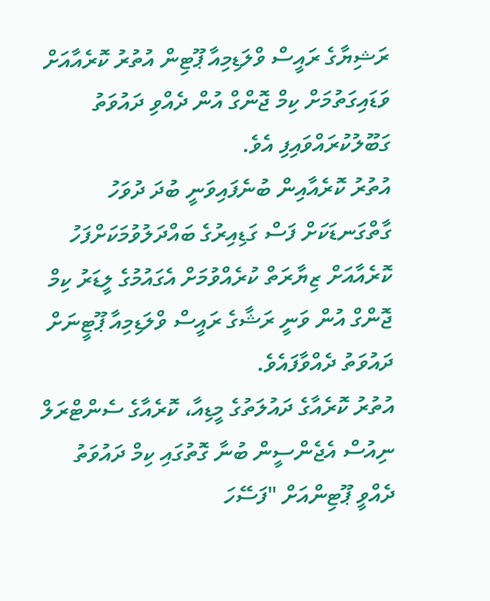ރަޝިޔާގެ ރައީސް ވްލަޑިމިއާ ޕޫޓިން އުތުރު ކޮރެއާއަށް ވަޑައިގަތުމަށް ކިމް ޖޮންގް އުން ދެއްވި ދައުވަތު ގަބޫލުކުރައްވައިފި އެވެ.
އުތުރު ކޮރެއާއިން ބުނެފައިވަނީ ބުދަ ދުވަހު ގާތްގަނޑަކަށް ފަސް ގަޑިއިރުގެ ބައްދަލުވުމަކަށްފަހު ކޮރެއާއަށް ޒިޔާރަތް ކުރެއްވުމަށް އެގައުމުގެ ލީޑަރު ކިމް ޖޮންގް އުން ވަނީ ރަޝާގެ ރައީސް ވްލަޑިމިއާ ޕޫޓީނަށް ދައުވަތު ދެއްވާފައެވެ.
އުތުރު ކޮރެއާގެ ދައުލަތުގެ މީޑިއާ، ކޮރެއާގެ ސެންޓްރަލް ނިއުސް އެޖެންސީން ބުނާ ގޮތުގައި ކިމް ދައުވަތު ދެއްވީ ޕޫޓިންއަށް "ފަސޭހަ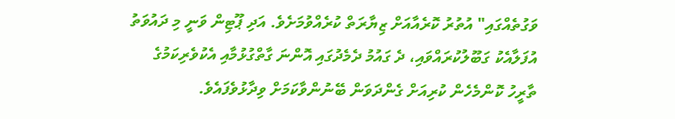ވަގުތެއްގައި" އުތުރު ކޮރެއާއަށް ޒިޔާރަތް ކުރެއްވުމަށެވެ. އަދި ޕޫޓިން ވަނީ މި ދައުވަތު އުފަލާއެކު ގަބޫލުކުރައްވައި، ދެ ގައުމު ދެމެދުގައި އޮންނަ ގާތްގުޅުމާއި އެކުވެރިކަމުގެ ތާރީހު ކޮންމެހެން ކުރިއަށް ގެންދަވަން ބޭނުންވާކަމަށް ވިދާޅުވެފައެވެ.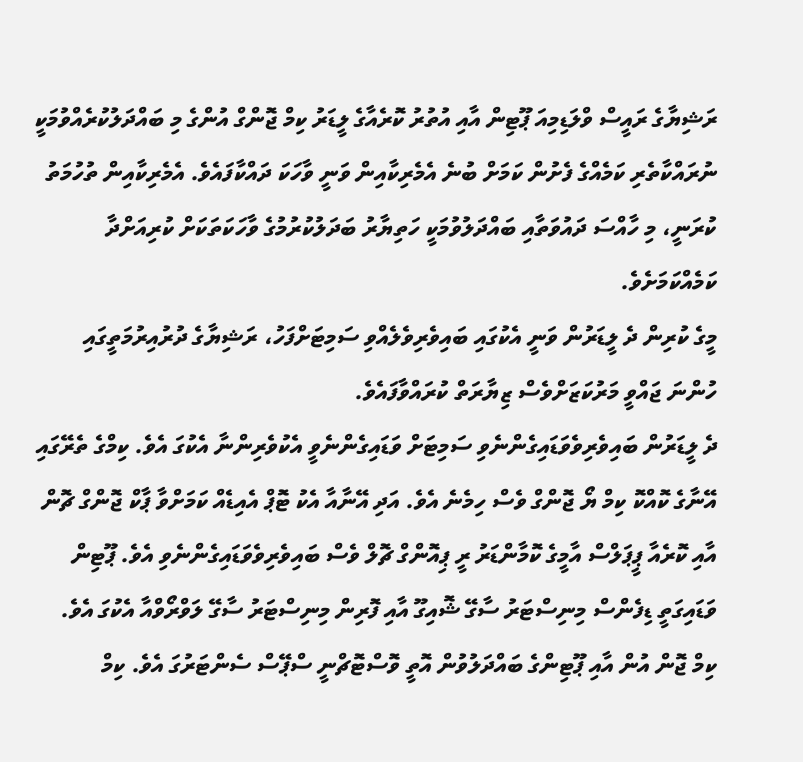ރަޝިޔާގެ ރައީސް ވްލަޑިމިއަ ޕޫޓިން އާއި އުތުރު ކޮރެއާގެ ލީޑަރު ކިމް ޖޮންގް އުންގެ މި ބައްދަލުކުރެއްވުމަކީ ނުރައްކާތެރި ކަމެއްގެ ފެށުން ކަމަށް ބުނެ އެމެރިކާއިން ވަނީ ވާހަކަ ދައްކާފައެވެ. އެމެރިކާއިން ތުހުމަތު ކުރަނީ، މި ހާއްސަ ދައުވަތާއި ބައްދަލުވުމަކީ ހަތިޔާރު ބަދަލުކުރުމުގެ ވާހަކަތަކަށް ކުރިއަށްދާ ކަމެއްކަމަށެވެ.
މީގެ ކުރިން ދެ ލީޑަރުން ވަނީ އެކުގައި ބައިވެރިވެލެއްވި ސަމިޓަށްފަހު، ރަޝިޔާގެ ދުރުއިރުމަތީގައި ހުންނަ ޖައްވީ މަރުކަޒަށްވެސް ޒިޔާރަތް ކުރައްވާފައެވެ.
ދެ ލީޑަރުން ބައިވެރިވެވަޑައިގެންނެވި ސަމިޓަށް ވަޑައިގެންނެވީ އެކުވެރިންނާ އެކުގަ އެވެ. ކިމްގެ ތެރޭގައި އޭނާގެ ކޮއްކޮ ކިމް ޔޯ ޖޮންގް ވެސް ހިމެނެ އެވެ. އަދި އޭނާއާ އެކު ޓޮޕް އެއިޑެއް ކަމަށްވާ ޕާކް ޖޮންގް ޗޮން އާއި ކޮރެއާ ޕީޕަލްސް އާމީގެ ކޮމާންޑަރު ރީ ޕިއޮންގް ޗޮލް ވެސް ބައިވެރިވެވަޑައިގެންނެވި އެވެ. ޕޫޓިން ވަޑައިގަތީ ޑިފެންސް މިނިސްޓަރު ސާގޭ ޝޮއިގޫ އާއި ފޮރިން މިނިސްޓަރު ސާގޭ ލަވްރޯވްއާ އެކުގަ އެވެ.
ކިމް ޖޮން އުން އާއި ޕޫޓިންގެ ބައްދަލުވުން އޮތީ ވޮސްޓޮޗްނީ ސްޕޭސް ސެންޓަރުގަ އެވެ. ކިމް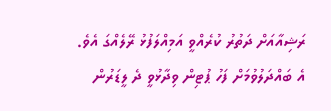ރަޝިއާއަށް ދަތުރު ކުރެއްވީ އަމިއްލަފުޅު ރޭލެއްގަ އެވެ.
އެ ބައްދަލުވުމަށް ފަހު ޕުޓިން ވިދާޅުވީ ދެ ލީޑަރުން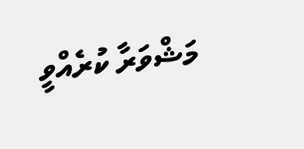މަޝްވަރާ ކުރެއްވީ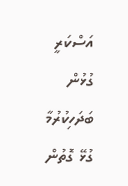އަސްކަރީ ގުޅުން ބަދަހިކުރުމާ ގުޅޭ ގޮތުން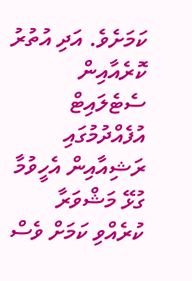ކަމަށެވެ. އަދި އުތުރު ކޮރެއާއިން ސެޓެލައިޓް އުފެއްދުމުގައި ރަޝިއާއިން އެހީވުމާ ގުޅޭ މަޝްވަރާ ކުރެއްވި ކަމަށް ވެސް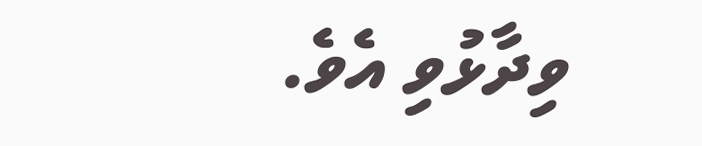ވިދާޅުވި އެވެ.